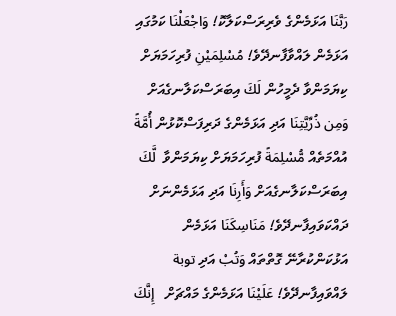رَبَّنَا އަޅަމެންގެ ވެރިރަސްކަލާކޮ! وَاجْعَلْنَا ކަމުގައި އަޅަމެން ލައްވާފާނދޭވެ! مُسْلِمَيْنِ ފުރިހަމަޔަށް ކިޔަމަންވާ ދެމީހުން لَكَ އިބަރަސްކަލާނގެއަށް وَمِن ذُرِّيَّتِنَا އަދި އަޅަމެންގެ ދަރިފަސްކޮޅުން أُمَّةً  އުއްމަތެއް مُّسْلِمَةً ފުރިހަމަޔަށް ކިޔަމަންވާ  لَّكَ އިބަރަސްކަލާނގެއަށް وَأَرِنَا އަދި އަޅަމެންނަށް ދައްކަވައިފާނދޭވެ! مَنَاسِكَنَا އަޅަމެން އަޅުކަންކުރާނޭ ގޮތްތައް وَتُبْ އަދި توبة ލައްވައިފާނދޭވެ! عَلَيْنَا އަޅަމެންގެ މައްޗަށް   إِنَّكَ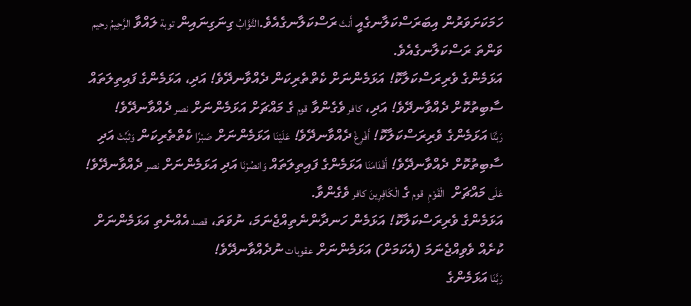ހަމަކަށަވަރުން އިބަރަސްކަލާނގެއީ أَنتَ ރަސްކަލާނގެއެވެ.التَّوَّابُ ގިނަގިނައިން توبة ލައްވާ الرَّحِيمُ رحيم ވަންތަ ރަސްކަލާނގެއެވެ.
އަޅަމެންގެ ވެރިރަސްކަލާކޮ! އަޅަމެންނަށް ކެތްތެރިކަން ދެއްވާނދޭވެ! އަދި، އަޅަމެންގެ ފައިތިލަތައް ސާބިތުކޮށް ދެއްވާނދޭވެ! އަދި، كافر ވެގެންވާ قوم ގެ މައްޗަށް އަޅަމެންނަށް نصر ދެއްވާނދޭވެ!
رَبَّنَا އަޅަމެންގެ ވެރިރަސްކަލާކޮ! أَفْرِغْ ދެއްވާނދޭވެ! عَلَيْنَا އަޅަމެންނަށް صَبْرًا ކެތްތެރިކަން وَثَبِّتْ އަދި ސާބިތުކޮށް ދެއްވާނދޭވެ! أَقْدَامَنَا އަޅަމެންގެ ފައިތިލަތައް وَانصُرْنَا އަދި އަޅަމެންނަށް نصر ދެއްވާނދޭވެ! عَلَى މައްޗަށް  الْقَوْمِ  قوم ގެ الْكَافِرِينَ كافر ވެގެންވާ.
އަޅަމެންގެ ވެރިރަސްކަލާކޮ! އަޅަމެން ހަނދާންނެތިއްޖެނަމަ، ނުވަތަ، قصد އެއްނެތި އަޅަމެންނަށް ކުށެއް ވެވިއްޖެނަމަ (އެކަމަށް) އަޅަމެންނަށް عقوبات ނުދެއްވާނދޭވެ!
رَبَّنَا އަޅަމެންގެ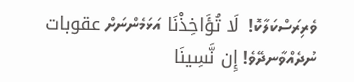ވެރިރަސްކަލާކޮ!  لَا تُؤَاخِذْنَا އަޅަމެންނަށް عقوبات ނުދެއްވާނދޭވެ! إِن نَّسِينَا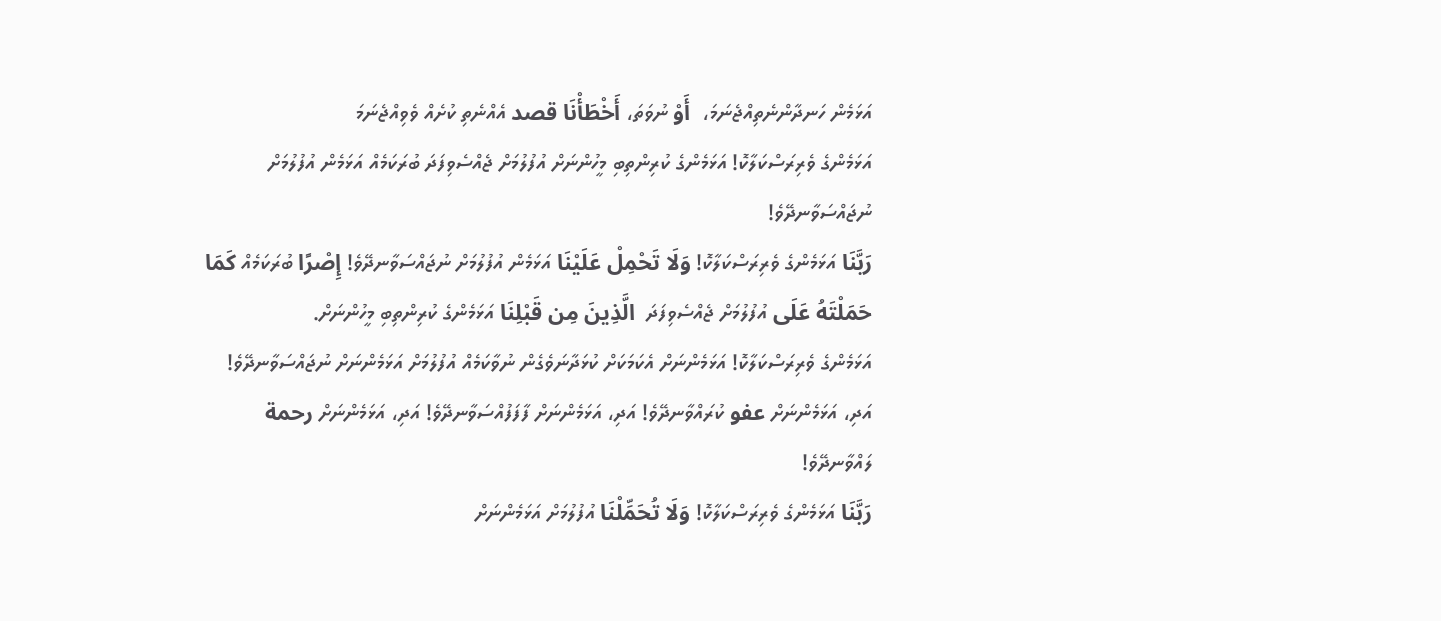އަޅަމެން ހަނދާންނެތިއްޖެނަމަ،  أَوْ ނުވަތަ، أَخْطَأْنَا قصد އެއްނެތި ކުށެއް ވެވިއްޖެނަމަ
އަޅަމެންގެ ވެރިރަސްކަލާކޮ! އަޅަމެންގެ ކުރިންތިބި މީހުންނަށް އުފުލުމަށް ޖެއްސެވިފަދަ ބުރަކަމެއް އަޅަމެން އުފުލުމަށް ނުޖައްސަވާނދޭވެ!
رَبَّنَا އަޅަމެންގެ ވެރިރަސްކަލާކޮ! وَلَا تَحْمِلْ عَلَيْنَا އަޅަމެން އުފުލުމަށް ނުޖައްސަވާނދޭވެ! إِصْرًا ބުރަކަމެއް كَمَا حَمَلْتَهُ عَلَى އުފުލުމަށް ޖެއްސެވިފަދަ  الَّذِينَ مِن قَبْلِنَا އަޅަމެންގެ ކުރިންތިބި މީހުންނަށް.
އަޅަމެންގެ ވެރިރަސްކަލާކޮ! އަޅަމެންނަށް އެކަމަކަށް ކުޅަދާނަވެގެން ނުވާކަމެއް އުފުލުމަށް އަޅަމެންނަށް ނުޖައްސަވާނދޭވެ! އަދި، އަޅަމެންނަށް عفو ކުރައްވާނދޭވެ! އަދި، އަޅަމެންނަށް ފާފަފުއްސަވާނދޭވެ! އަދި، އަޅަމެންނަށް رحمة ލައްވާނދޭވެ!
رَبَّنَا އަޅަމެންގެ ވެރިރަސްކަލާކޮ! وَلَا تُحَمِّلْنَا އުފުލުމަށް އަޅަމެންނަށް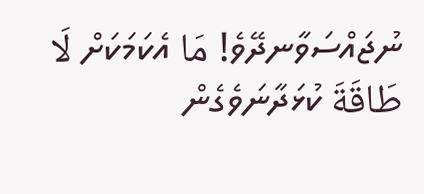ނުޖައްސަވާނދޭވެ! مَا އެކަމަކަށް لَا طَاقَةَ ކުޅަދާނަވެގެން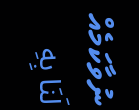ނުވާކަމެއް لَنَا بِهِ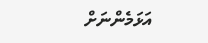އަޅަމެންނަށް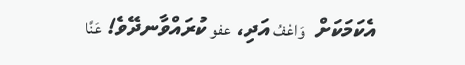އެކަމަކަށް  وَاعْفُ އަދި، عفو ކުރައްވާނދޭވެ! عَنَّا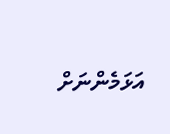އަޅަމެންނަށް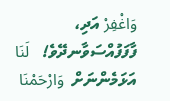وَاغْفِرْ އަދި، ފާފަފުއްސަވާނދޭވެ!   لَنَا އަޅަމެންނަށް  وَارْحَمْنَا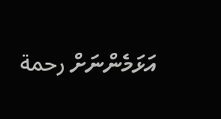އަޅަމެންނަށް رحمة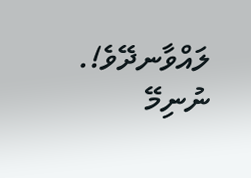ލައްވާނދޭވެ!.
ނުނިމޭ